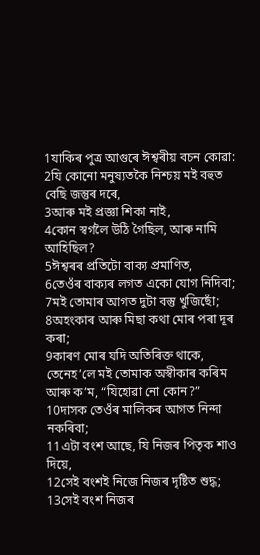1যাকিৰ পুত্ৰ আগুৰে ঈশ্বৰীয় বচন কোৱা:
2যি কোনো মনুষ্যতকৈ নিশ্চয় মই বহুত বেছি জন্তুৰ দৰে,
3আৰু মই প্ৰজ্ঞা শিকা নাই,
4কোন স্বৰ্গলৈ উঠি গৈছিল, আৰু নামি আহিছিল?
5ঈশ্বৰৰ প্ৰতিটো বাক্য প্রমাণিত,
6তেওঁৰ বাক্যৰ লগত একো যোগ নিদিবা;
7মই তোমাৰ আগত দুটা বস্তু খুজিছোঁ;
8অহংকাৰ আৰু মিছা কথা মোৰ পৰা দূৰ কৰা;
9কাৰণ মোৰ যদি অতিৰিক্ত থাকে, তেনেহ’লে মই তোমাক অস্বীকাৰ কৰিম আৰু ক’ম, “যিহোৱা নো কোন?”
10দাসক তেওঁৰ মালিকৰ আগত নিন্দা নকৰিবা;
11এটা বংশ আছে, যি নিজৰ পিতৃক শাও দিয়ে,
12সেই বংশই নিজে নিজৰ দৃষ্টিত শুদ্ধ;
13সেই বংশ নিজৰ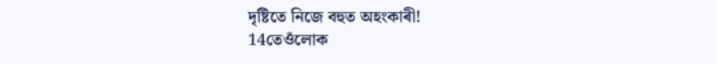দৃষ্টিতে নিজে বহুত অহংকাৰী!
14তেওঁলোক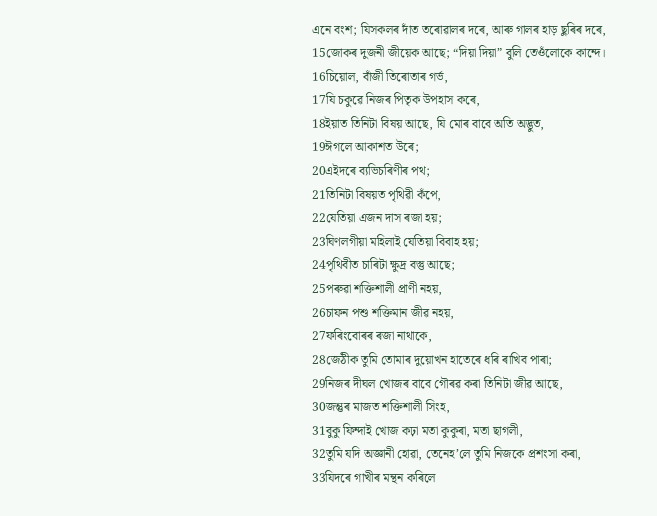এনে বংশ; যিসকলৰ দাঁত তৰোৱালৰ দৰে, আৰু গালৰ হাড় ছুৰিৰ দৰে,
15জোকৰ দুজনী জীয়েক আছে; “দিয়া দিয়া” বুলি তেওঁলোকে কান্দে।
16চিয়োল, বাঁজী তিৰোতাৰ গৰ্ভ,
17যি চকুৱে নিজৰ পিতৃক উপহাস কৰে,
18ইয়াত তিনিটা বিষয় আছে, যি মোৰ বাবে অতি অদ্ভুত,
19ঈগলে আকাশত উৰে;
20এইদৰে ব্যভিচৰিণীৰ পথ;
21তিনিটা বিষয়ত পৃথিৱী কঁপে,
22যেতিয়া এজন দাস ৰজা হয়;
23ঘিণলগীয়া মহিলাই যেতিয়া বিবাহ হয়;
24পৃথিবীত চাৰিটা ক্ষুদ্ৰ বস্তু আছে;
25পৰুৱা শক্তিশালী প্রাণী নহয়,
26চাফন পশু শক্তিমান জীৱ নহয়,
27ফৰিংবোৰৰ ৰজা নাথাকে,
28জেঠীক তুমি তোমাৰ দুয়োখন হাতেৰে ধৰি ৰাখিব পাৰা;
29নিজৰ দীঘল খোজৰ বাবে গৌৰৱ কৰা তিনিটা জীৱ আছে,
30জন্তুৰ মাজত শক্তিশালী সিংহ,
31বুকু ফিন্দাই খোজ কঢ়া মতা কুকুৰা, মতা ছাগলী,
32তুমি যদি অজ্ঞানী হোৱা, তেনেহ’লে তুমি নিজকে প্রশংসা কৰা,
33যিদৰে গাখীৰ মন্থন কৰিলে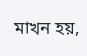মাখন হয়,